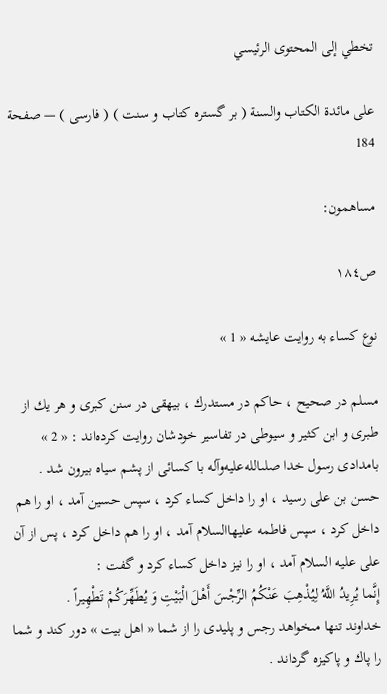تخطي إلى المحتوى الرئيسي

على مائدة الكتاب والسنة ( بر گستره كتاب و سنت ) ( فارسى ) — صفحة 184

مساهمون:

ص١٨٤

نوع كساء به روايت عايشه « 1 »

مسلم در صحيح ، حاكم در مستدرك ، بيهقى در سنن كبرى و هر يك از طبرى و ابن كثير و سيوطى در تفاسير خودشان روايت كرده‌اند : « 2 » بامدادى رسول خدا صلىالله‌عليه‌وآله با كسائى از پشم سياه بيرون شد . حسن بن على رسيد ، او را داخل كساء كرد ، سپس حسين آمد ، او را هم داخل كرد ، سپس فاطمه عليهاالسلام آمد ، او را هم داخل كرد ، پس از آن على عليه السلام آمد ، او را نيز داخل كساء كرد و گفت :
إِنَّما يُرِيدُ اللَّهُ لِيُذْهِبَ عَنْكُمُ الرِّجْسَ أَهْلَ الْبَيْتِ وَ يُطَهِّرَكُمْ تَطْهِيراً .
خداوند تنها مىخواهد رجس و پليدى را از شما « اهل بيت » دور كند و شما را پاك و پاكيزه گرداند .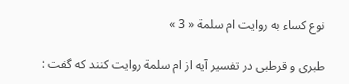نوع كساء به روايت ام سلمة « 3 »

طبرى و قرطبى در تفسير آيه از ام سلمة روايت كنند كه گفت :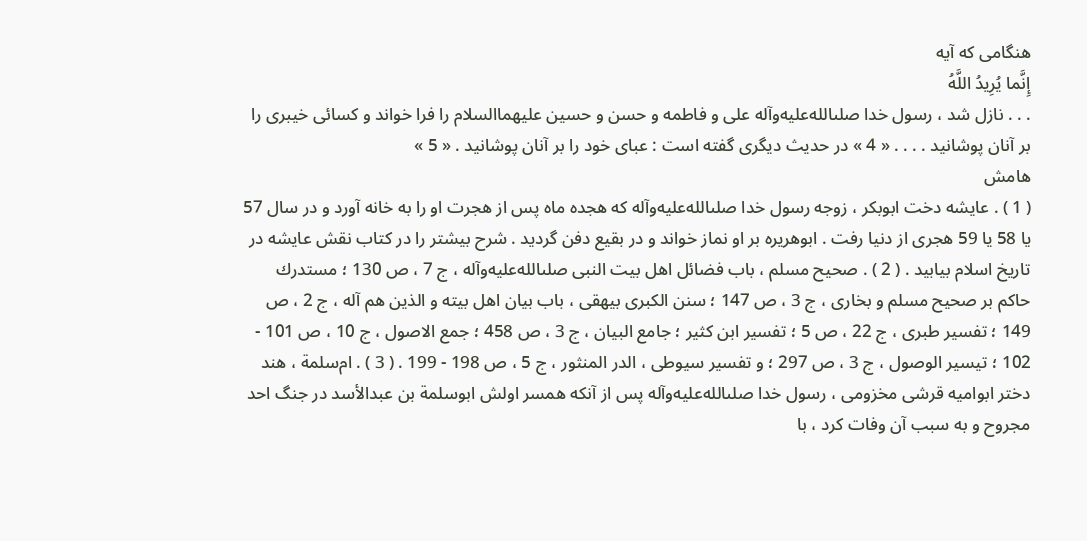هنگامى كه آيه
إِنَّما يُرِيدُ اللَّهُ
. . . نازل شد ، رسول خدا صلىالله‌عليه‌وآله على و فاطمه و حسن و حسين عليهماالسلام را فرا خواند و كسائى خيبرى را بر آنان پوشانيد . . . . « 4 » در حديث ديگرى گفته است : عباى خود را بر آنان پوشانيد . « 5 »
هامش
( 1 ) . عايشه دخت ابوبكر ، زوجه رسول خدا صلىالله‌عليه‌وآله كه هجده ماه پس از هجرت او را به خانه آورد و در سال 57 يا 58 يا 59 هجرى از دنيا رفت . ابوهريره بر او نماز خواند و در بقيع دفن گرديد . شرح بيشتر را در كتاب نقش عايشه در تاريخ اسلام بيابيد . ( 2 ) . صحيح مسلم ، باب فضائل اهل بيت النبى صلىالله‌عليه‌وآله ، ج 7 ، ص 130 ؛ مستدرك حاكم بر صحيح مسلم و بخارى ، ج 3 ، ص 147 ؛ سنن الكبرى بيهقى ، باب بيان اهل بيته و الذين هم آله ، ج 2 ، ص 149 ؛ تفسير طبرى ، ج 22 ، ص 5 ؛ تفسير ابن كثير ؛ جامع البيان ، ج 3 ، ص 458 ؛ جمع الاصول ، ج 10 ، ص 101 - 102 ؛ تيسير الوصول ، ج 3 ، ص 297 ؛ و تفسير سيوطى ، الدر المنثور ، ج 5 ، ص 198 - 199 . ( 3 ) . ام‌سلمة ، هند دختر ابواميه قرشى مخزومى ، رسول خدا صلىالله‌عليه‌وآله پس از آنكه همسر اولش ابوسلمة بن عبدالأسد در جنگ احد مجروح و به سبب آن وفات كرد ، با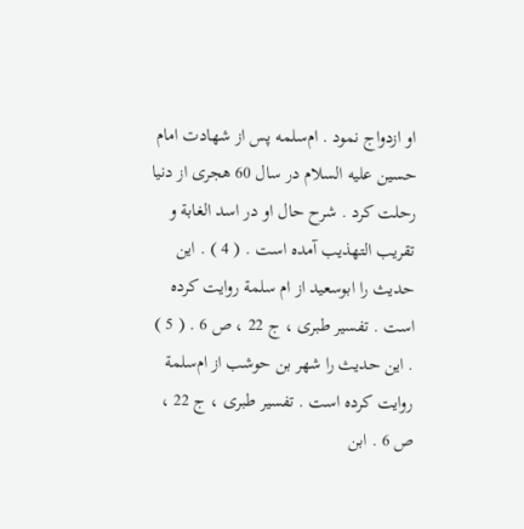او ازدواج نمود . ام‌سلمه پس از شهادت امام حسين عليه السلام در سال 60 هجرى از دنيا رحلت كرد . شرح حال او در اسد الغابة و تقريب التهذيب آمده است . ( 4 ) . اين حديث را ابوسعيد از ام سلمة روايت كرده است . تفسير طبرى ، ج 22 ، ص 6 . ( 5 ) . اين حديث را شهر بن حوشب از ام‌سلمة روايت كرده است . تفسير طبرى ، ج 22 ، ص 6 . ابن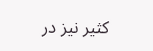كثير نيز در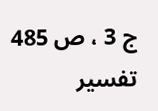ج 3 ، ص 485 تفسير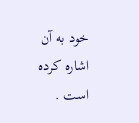خود به آن اشاره كرده است .